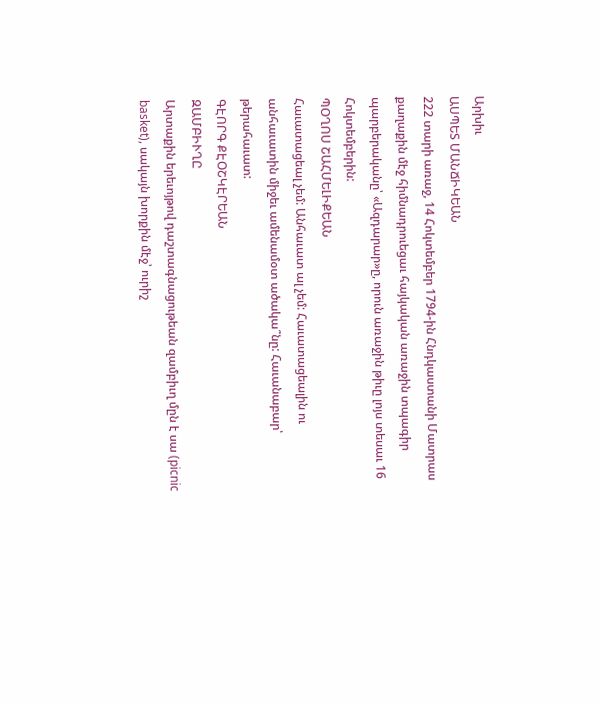Արխիւ
ԱՍՊԵՏ ՄԱՆՃԻԿԵԱՆ
222 տարի առաջ, 14 Հոկտեմբեր 1794-ին Հնդկաստանի Մատրաս քաղաքին մէջ հիմնադրուեցաւ հայկական առաջին տպագիր պարբերականը՝ «Ազդարար»ը, որուն առաջին թիւը լոյս տեսաւ 16 Հոկտեմբերին:
ՊՕՂՈՍ ՇԱՀՄԵԼԻՔԵԱՆ
Հաւատացեալ չեմ: Անհաւատ ալ չեմ: Հաւատացեալին ու անհաւատին միջեւ ամենամօտ ածակա՞նը: Հաւանաբար՝ թերահաւատ:
ԳԷՈՐԳ ՔԷՕՇԿԷՐԵԱՆ
ԶԱՄԲԻՒՂԸ
Արտաքին երեւոյթով դաշտագնացութեան զամբիւղ մըն է սա (picnic basket), սակայն խորքին մէջ՝ ուրիշ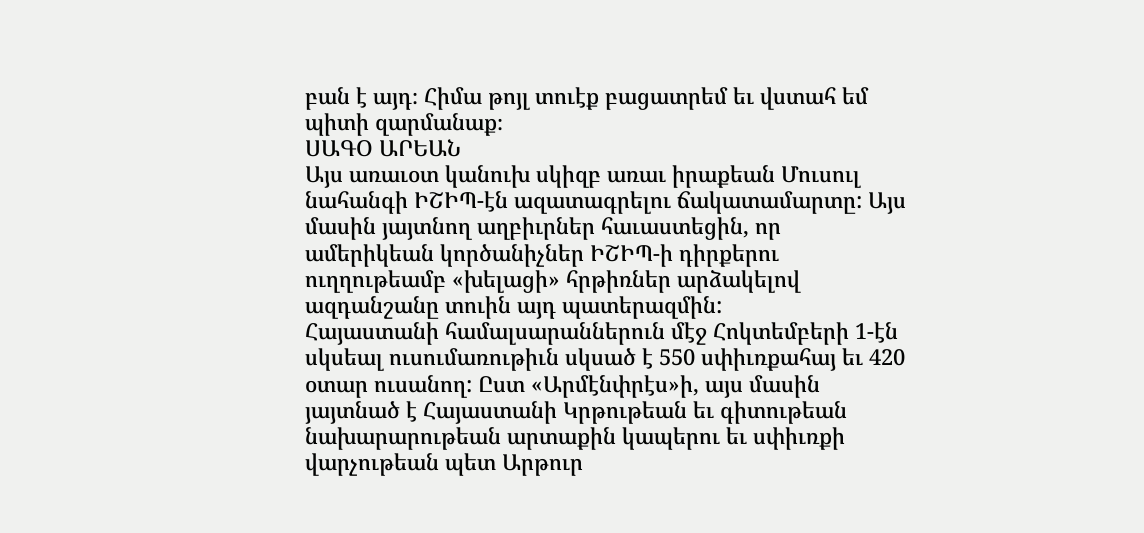բան է այդ։ Հիմա թոյլ տուէք բացատրեմ եւ վստահ եմ պիտի զարմանաք։
ՍԱԳՕ ԱՐԵԱՆ
Այս առաւօտ կանուխ սկիզբ առաւ իրաքեան Մուսուլ նահանգի ԻՇԻՊ-էն ազատագրելու ճակատամարտը: Այս մասին յայտնող աղբիւրներ հաւաստեցին, որ ամերիկեան կործանիչներ ԻՇԻՊ-ի դիրքերու ուղղութեամբ «խելացի» հրթիռներ արձակելով ազդանշանը տուին այդ պատերազմին:
Հայաստանի համալսարաններուն մէջ Հոկտեմբերի 1-էն սկսեալ ուսումառութիւն սկսած է 550 սփիւռքահայ եւ 420 օտար ուսանող: Ըստ «Արմէնփրէս»ի, այս մասին յայտնած է Հայաստանի Կրթութեան եւ գիտութեան նախարարութեան արտաքին կապերու եւ սփիւռքի վարչութեան պետ Արթուր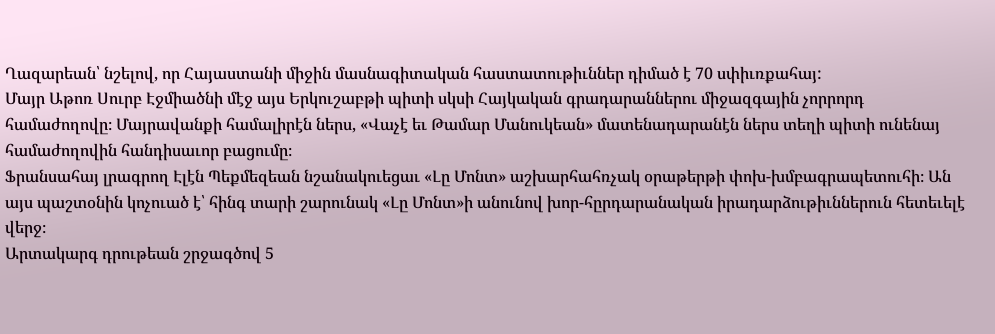Ղազարեան՝ նշելով, որ Հայաստանի միջին մասնագիտական հաստատութիւններ դիմած է 70 սփիւռքահայ:
Մայր Աթոռ Սուրբ Էջմիածնի մէջ այս Երկուշաբթի պիտի սկսի Հայկական գրադարաններու միջազգային չորրորդ համաժողովը։ Մայրավանքի համալիրէն ներս, «Վաչէ եւ Թամար Մանուկեան» մատենադարանէն ներս տեղի պիտի ունենայ համաժողովին հանդիսաւոր բացումը։
Ֆրանսահայ լրագրող Էլէն Պեքմեզեան նշանակուեցաւ «Լը Մոնտ» աշխարհահռչակ օրաթերթի փոխ-խմբագրապետուհի։ Ան այս պաշտօնին կոչուած է՝ հինգ տարի շարունակ «Լը Մոնտ»ի անունով խոր-հըրդարանական իրադարձութիւններուն հետեւելէ վերջ։
Արտակարգ դրութեան շրջագծով 5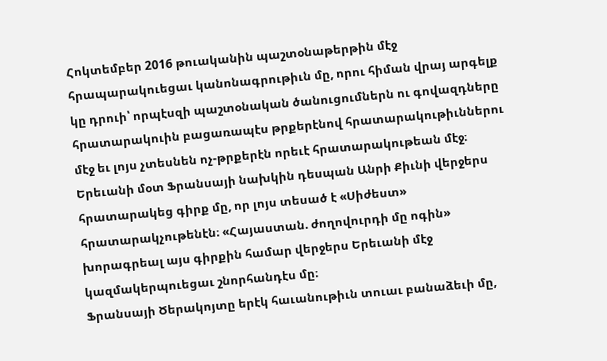Հոկտեմբեր 2016 թուականին պաշտօնաթերթին մէջ հրապարակուեցաւ կանոնագրութիւն մը, որու հիման վրայ արգելք կը դրուի՝ որպէսզի պաշտօնական ծանուցումներն ու գովազդները հրատարակուին բացառապէս թրքերէնով հրատարակութիւններու մէջ եւ լոյս չտեսնեն ոչ-թրքերէն որեւէ հրատարակութեան մէջ։
Երեւանի մօտ Ֆրանսայի նախկին դեսպան Անրի Քիւնի վերջերս հրատարակեց գիրք մը, որ լոյս տեսած է «Սիժեստ» հրատարակչութենէն։ «Հայաստան. ժողովուրդի մը ոգին» խորագրեալ այս գիրքին համար վերջերս Երեւանի մէջ կազմակերպուեցաւ շնորհանդէս մը։
Ֆրանսայի Ծերակոյտը երէկ հաւանութիւն տուաւ բանաձեւի մը,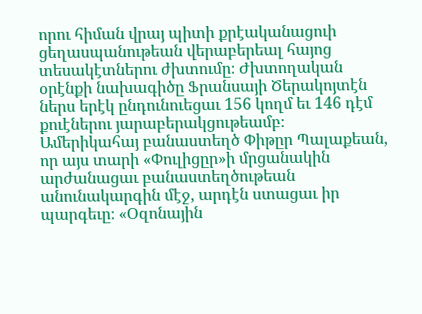որու հիման վրայ պիտի քրէականացուի ցեղասպանութեան վերաբերեալ հայոց տեսակէտներու ժխտումը։ Ժխտողական օրէնքի նախագիծը Ֆրանսայի Ծերակոյտէն ներս երէկ ընդունուեցաւ 156 կողմ եւ 146 դէմ քուէներու յարաբերակցութեամբ։
Ամերիկահայ բանաստեղծ Փիթըր Պալաքեան, որ այս տարի «Փուլիցըր»ի մրցանակին արժանացաւ բանաստեղծութեան անունակարգին մէջ, արդէն ստացաւ իր պարգեւը։ «Օզոնային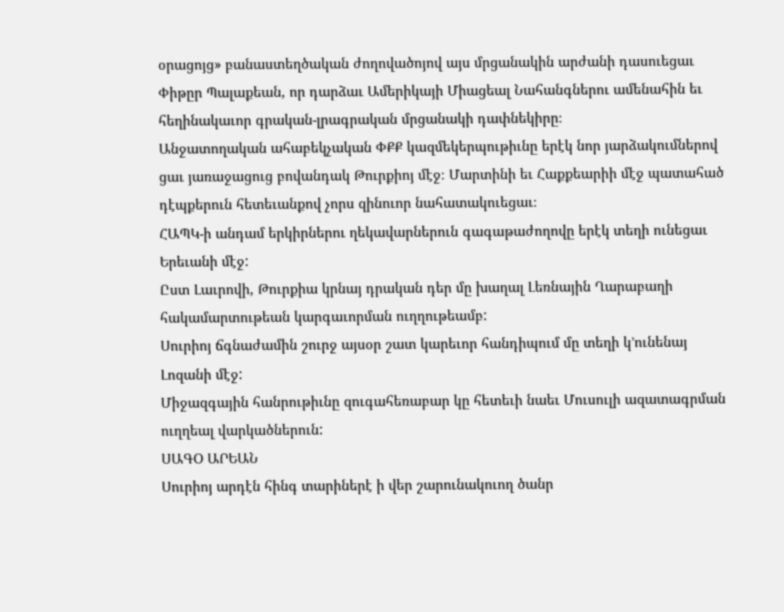օրացոյց» բանաստեղծական ժողովածոյով այս մրցանակին արժանի դասուեցաւ Փիթըր Պալաքեան, որ դարձաւ Ամերիկայի Միացեալ Նահանգներու ամենահին եւ հեղինակաւոր գրական-լրագրական մրցանակի դափնեկիրը։
Անջատողական ահաբեկչական ՓՔՔ կազմեկերպութիւնը երէկ նոր յարձակումներով ցաւ յառաջացուց բովանդակ Թուրքիոյ մէջ։ Մարտինի եւ Հաքքեարիի մէջ պատահած դէպքերուն հետեւանքով չորս զինուոր նահատակուեցաւ։
ՀԱՊԿ-ի անդամ երկիրներու ղեկավարներուն գագաթաժողովը երէկ տեղի ունեցաւ Երեւանի մէջ:
Ըստ Լաւրովի, Թուրքիա կրնայ դրական դեր մը խաղալ Լեռնային Ղարաբաղի հակամարտութեան կարգաւորման ուղղութեամբ:
Սուրիոյ ճգնաժամին շուրջ այսօր շատ կարեւոր հանդիպում մը տեղի կ՚ունենայ Լոզանի մէջ:
Միջազգային հանրութիւնը զուգահեռաբար կը հետեւի նաեւ Մուսուլի ազատագրման ուղղեալ վարկածներուն:
ՍԱԳՕ ԱՐԵԱՆ
Սուրիոյ արդէն հինգ տարիներէ ի վեր շարունակուող ծանր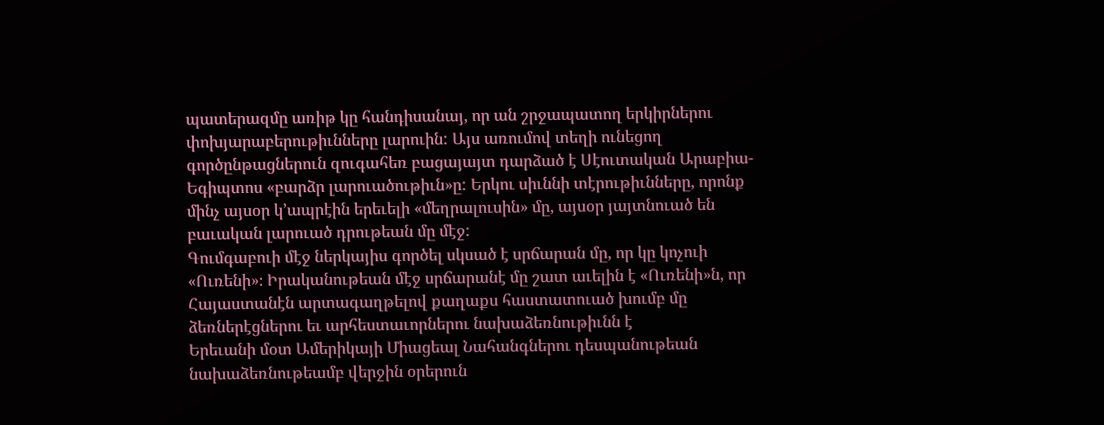պատերազմը առիթ կը հանդիսանայ, որ ան շրջապատող երկիրներու փոխյարաբերութիւնները լարուին: Այս առումով տեղի ունեցող գործընթացներուն զուգահեռ բացայայտ դարձած է Սէուտական Արաբիա-Եգիպտոս «բարձր լարուածութիւն»ը: Երկու սիւննի տէրութիւնները, որոնք մինչ այսօր կ՚ապրէին երեւելի «մեղրալուսին» մը, այսօր յայտնուած են բաւական լարուած դրութեան մը մէջ:
Գումգաբուի մէջ ներկայիս գործել սկսած է սրճարան մը, որ կը կոչուի «Ուռենի»։ Իրականութեան մէջ սրճարանէ մը շատ աւելին է «Ուռենի»ն, որ Հայաստանէն արտագաղթելով քաղաքս հաստատուած խումբ մը ձեռներէցներու եւ արհեստաւորներու նախաձեռնութիւնն է
Երեւանի մօտ Ամերիկայի Միացեալ Նահանգներու դեսպանութեան նախաձեռնութեամբ վերջին օրերուն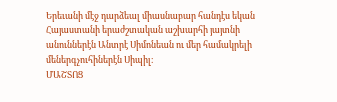Երեւանի մէջ դարձեալ միասնաբար հանդէս եկան Հայաստանի երաժշտական աշխարհի յայտնի անուններէն Անտրէ Սիմոնեան ու մեր համակրելի մեներգչուհիներէն Սիպիլ։
ՄԱՇՏՈՑ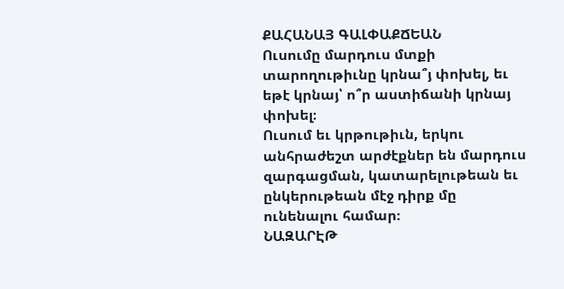ՔԱՀԱՆԱՅ ԳԱԼՓԱՔՃԵԱՆ
Ուսումը մարդուս մտքի տարողութիւնը կրնա՞յ փոխել, եւ եթէ կրնայ՝ ո՞ր աստիճանի կրնայ փոխել։
Ուսում եւ կրթութիւն, երկու անհրաժեշտ արժէքներ են մարդուս զարգացման, կատարելութեան եւ ընկերութեան մէջ դիրք մը ունենալու համար։
ՆԱԶԱՐԷԹ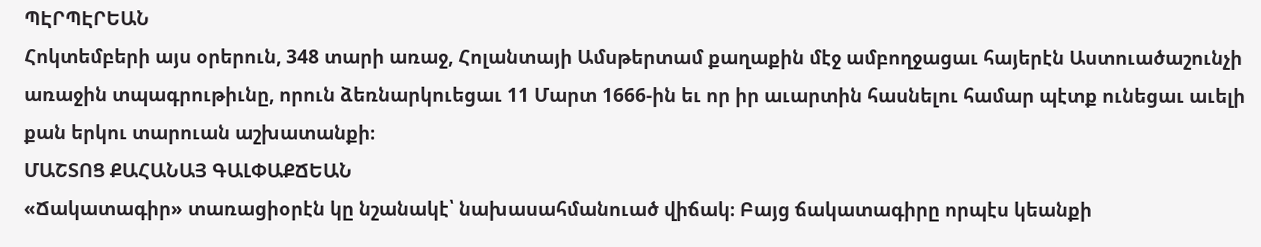ՊԷՐՊԷՐԵԱՆ
Հոկտեմբերի այս օրերուն, 348 տարի առաջ, Հոլանտայի Ամսթերտամ քաղաքին մէջ ամբողջացաւ հայերէն Աստուածաշունչի առաջին տպագրութիւնը, որուն ձեռնարկուեցաւ 11 Մարտ 1666-ին եւ որ իր աւարտին հասնելու համար պէտք ունեցաւ աւելի քան երկու տարուան աշխատանքի։
ՄԱՇՏՈՑ ՔԱՀԱՆԱՅ ԳԱԼՓԱՔՃԵԱՆ
«Ճակատագիր» տառացիօրէն կը նշանակէ՝ նախասահմանուած վիճակ։ Բայց ճակատագիրը որպէս կեանքի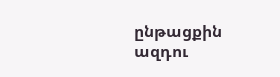ընթացքին ազդու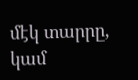մէկ տարրը, կամ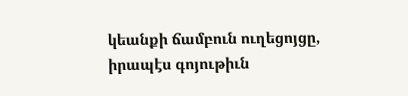կեանքի ճամբուն ուղեցոյցը, իրապէս գոյութիւն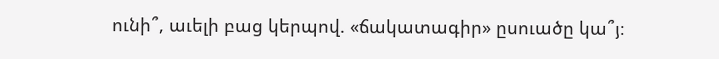ունի՞, աւելի բաց կերպով. «ճակատագիր» ըսուածը կա՞յ։